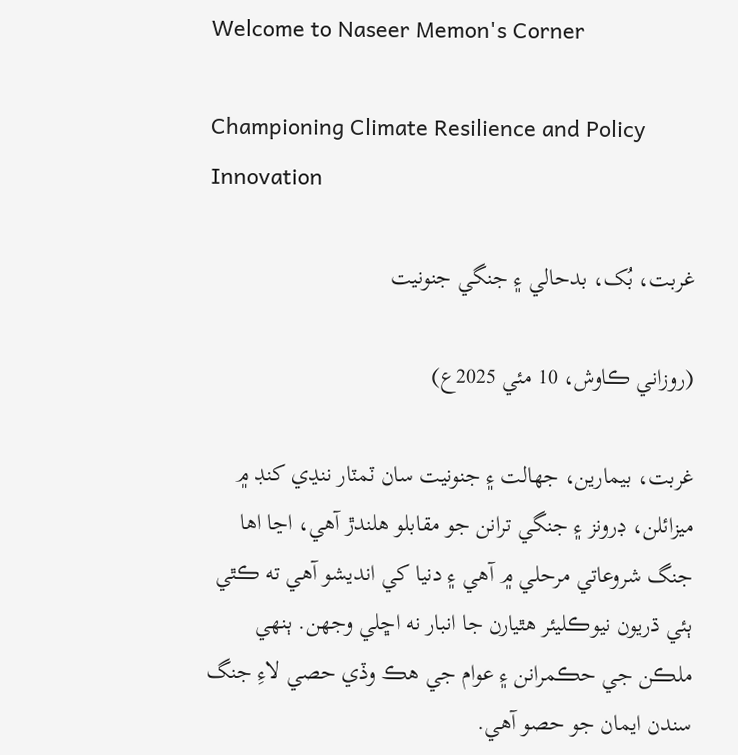Welcome to Naseer Memon's Corner

Championing Climate Resilience and Policy Innovation

غربت، بُک، بدحالي ۽ جنگي جنونيت

(روزاني ڪاوش، 10 مئي 2025ع)

غربت، بيمارين، جهالت ۽ جنونيت سان ٽمٽار ننڍي کنڊ ۾ ميزائلن، ڊرونز ۽ جنگي ترانن جو مقابلو هلندڙ آهي، اڃا اها جنگ شروعاتي مرحلي ۾ آهي ۽ دنيا کي انديشو آهي ته ڪٿي ٻئي ڌريون نيوڪليئر هٿيارن جا انبار نه اڇلي وجهن. ٻنهي ملڪن جي حڪمرانن ۽ عوام جي هڪ وڏي حصي لاءِ جنگ سندن ايمان جو حصو آهي.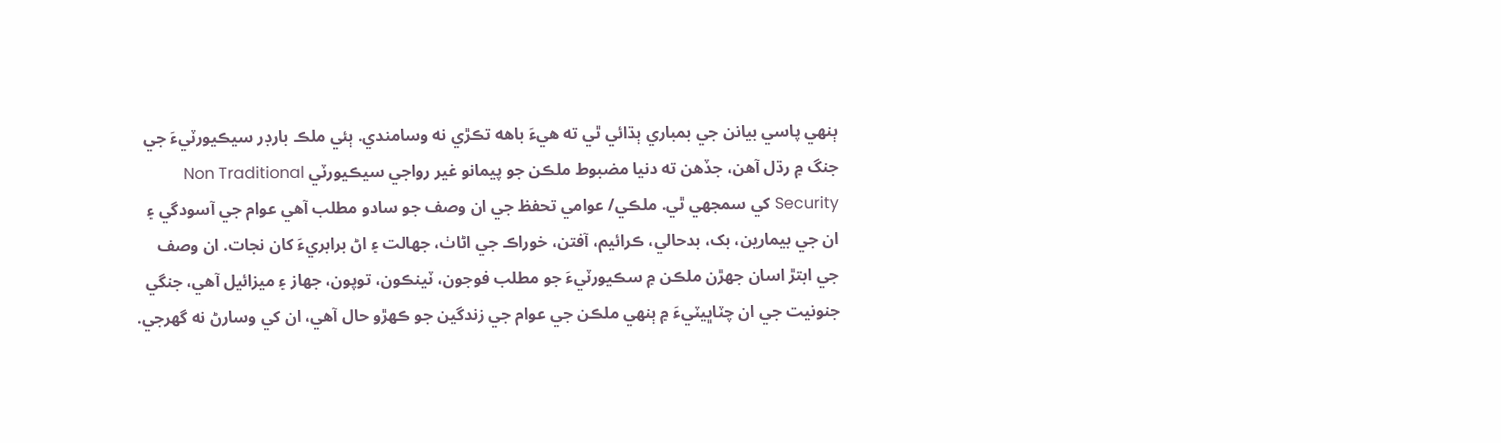ٻنهي پاسي بيانن جي بمباري ٻڌائي ٿي ته هيءَ باهه تڪڙي نه وسامندي. ٻئي ملڪ بارڊر سيڪيورٽيءَ جي جنگ ۾ رڌل آهن، جڏهن ته دنيا مضبوط ملڪن جو پيمانو غير رواجي سيڪيورٽي Non Traditional Security کي سمجهي ٿي. ملڪي/ عوامي تحفظ جي ان وصف جو سادو مطلب آهي عوام جي آسودگي ۽ ان جي بيمارين، بک، بدحالي، ڪرائيم، آفتن، خوراڪ جي اڻاٺ، جهالت ۽ اڻ برابريءَ کان نجات. ان وصف جي ابتڙ اسان جهڙن ملڪن ۾ سڪيورٽيءَ جو مطلب فوجون، ٽينڪون، توپون، جهاز ۽ ميزائيل آهي، جنگي جنونيت جي ان چٽاڀيٽيءَ ۾ ٻنهي ملڪن جي عوام جي زندگين جو ڪهڙو حال آهي، ان کي وسارڻ نه گهرجي.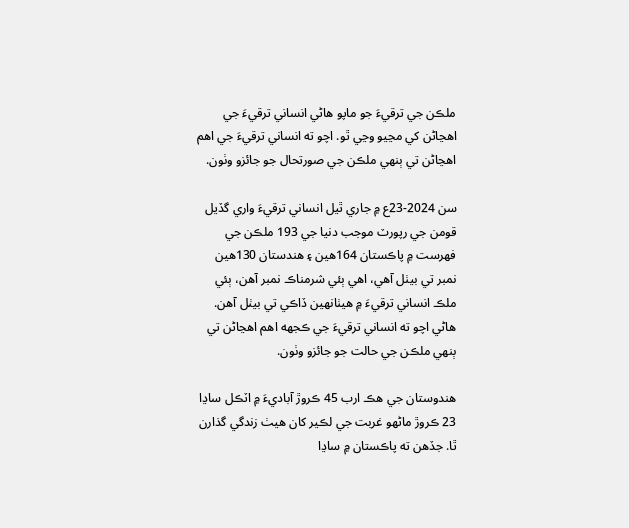ملڪن جي ترقيءَ جو ماپو هاڻي انساني ترقيءَ جي اهڃاڻن کي مڃيو وڃي ٿو. اچو ته انساني ترقيءَ جي اهم اهڃاڻن تي ٻنهي ملڪن جي صورتحال جو جائزو وٺون.

سن 2024-23ع ۾ جاري ٿيل انساني ترقيءَ واري گڏيل قومن جي رپورٽ موجب دنيا جي 193 ملڪن جي فهرست ۾ پاڪستان 164هين ۽ هندستان 130هين نمبر تي بيٺل آهي، اهي ٻئي شرمناڪ نمبر آهن، ٻئي ملڪ انساني ترقيءَ ۾ هيٺانهين ڏاڪي تي بيٺل آهن. هاڻي اچو ته انساني ترقيءَ جي ڪجهه اهم اهڃاڻن تي ٻنهي ملڪن جي حالت جو جائزو وٺون.

هندوستان جي هڪ ارب 45 ڪروڙ آباديءَ ۾ اٽڪل ساڍا 23 ڪروڙ ماڻهو غربت جي لڪير کان هيٺ زندگي گذارن ٿا. جڏهن ته پاڪستان ۾ ساڍا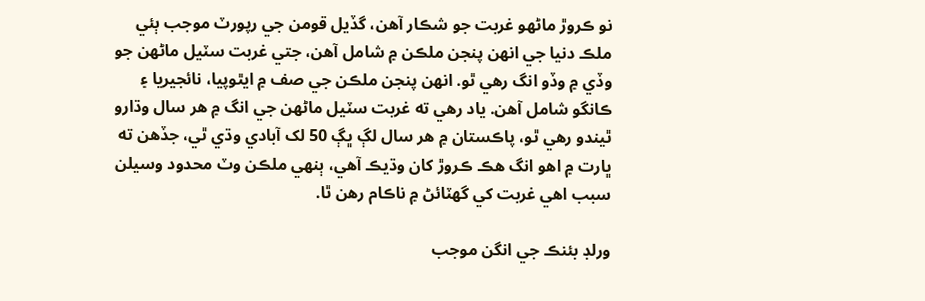نو ڪروڙ ماڻهو غربت جو شڪار آهن، گڏيل قومن جي رپورٽ موجب ٻئي ملڪ دنيا جي انهن پنجن ملڪن ۾ شامل آهن، جتي غربت سٽيل ماڻهن جو وڏي ۾ وڏو انگ رهي ٿو. انهن پنجن ملڪن جي صف ۾ ايٿوپيا، نائجيريا ۽ ڪانگو شامل آهن. ياد رهي ته غربت سٽيل ماڻهن جي انگ ۾ هر سال وڌارو ٿيندو رهي ٿو، پاڪستان ۾ هر سال لڳ ڀڳ 50 لک آبادي وڌي ٿي، جڏهن ته ڀارت ۾ اهو انگ هڪ ڪروڙ کان وڌيڪ آهي، ٻنهي ملڪن وٽ محدود وسيلن سبب اهي غربت کي گهٽائڻ ۾ ناڪام رهن ٿا.

ورلڊ بئنڪ جي انگن موجب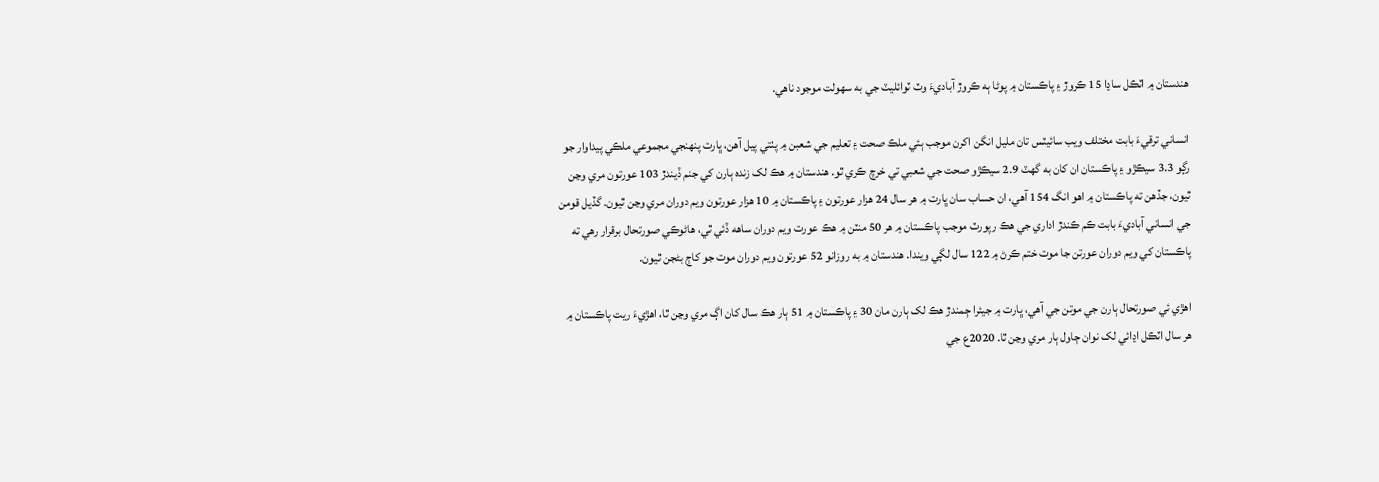هندستان ۾ اٽڪل ساڍا 15 ڪروڙ ۽ پاڪستان ۾ پوڻا ٻه ڪروڙ آباديءَ وٽ ٽوائليٽ جي به سهولت موجود ناهي.

انساني ترقيءَ بابت مختلف ويب سائيٽس تان مليل انگن اکرن موجب ٻئي ملڪ صحت ۽ تعليم جي شعبن ۾ پٺتي پيل آهن، ڀارت پنهنجي مجموعي ملڪي پيداوار جو رڳو 3.3 سيڪڙو ۽ پاڪستان ان کان به گهٽ 2.9 سيڪڙو صحت جي شعبي تي خرچ ڪري ٿو. هندستان ۾ هڪ لک زنده ٻارن کي جنم ڏيندڙ 103 عورتون مري وڃن ٿيون، جڏهن ته پاڪستان ۾ اهو انگ 154 آهي، ان حساب سان ڀارت ۾ هر سال 24 هزار عورتون ۽ پاڪستان ۾ 10 هزار عورتون ويم دوران مري وڃن ٿيون. گڏيل قومن جي انساني آباديءَ بابت ڪم ڪندڙ اداري جي هڪ رپورٽ موجب پاڪستان ۾ هر 50 منٽن ۾ هڪ عورت ويم دوران ساهه ڏئي ٿي، هاڻوڪي صورتحال برقرار رهي ته پاڪستان کي ويم دوران عورتن جا موت ختم ڪرڻ ۾ 122 سال لڳي ويندا. هندستان ۾ به روزانو 52 عورتون ويم دوران موت جو کاڄ بڻجن ٿيون.

اهڙي ئي صورتحال ٻارن جي موتن جي آهي، ڀارت ۾ جيئرا ڄمندڙ هڪ لک ٻارن مان 30 ۽ پاڪستان ۾ 51 ٻار هڪ سال کان اڳ مري وڃن ٿا، اهڙيءَ ريت پاڪستان ۾ هر سال اٽڪل اڍائي لک نوان ڄاول ٻار مري وڃن ٿا. 2020ع جي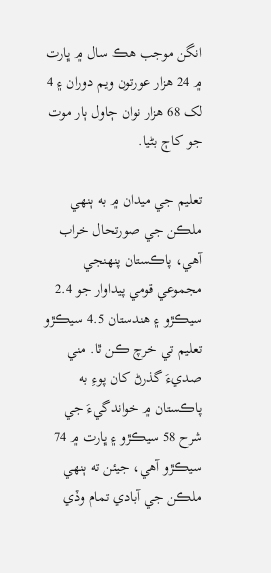انگن موجب هڪ سال ۾ ڀارت ۾ 24 هزار عورتون ويم دوران ۽ 4 لک 68 هزار نوان ڄاول ٻار موت جو کاڄ بڻيا.

تعليم جي ميدان ۾ به ٻنهي ملڪن جي صورتحال خراب آهي، پاڪستان پنهنجي مجموعي قومي پيداوار جو 2.4 سيڪڙو ۽ هندستان 4.5 سيڪڙو تعليم تي خرچ ڪن ٿا. مني صديءَ گذرڻ کان پوءِ به پاڪستان ۾ خواندگيءَ جي شرح 58 سيڪڙو ۽ ڀارت ۾ 74 سيڪڙو آهي، جيئن ته ٻنهي ملڪن جي آبادي تمام وڏي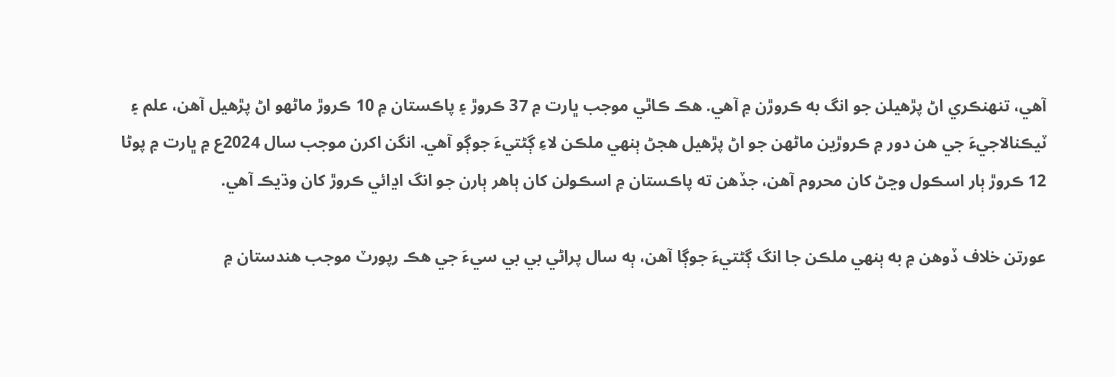آهي، تنهنڪري اڻ پڙهيلن جو انگ به ڪروڙن ۾ آهي. هڪ ڪاٿي موجب ڀارت ۾ 37 ڪروڙ ۽ پاڪستان ۾ 10 ڪروڙ ماڻهو اڻ پڙهيل آهن، علم ۽ ٽيڪنالاجيءَ جي هن دور ۾ ڪروڙين ماڻهن جو اڻ پڙهيل هجڻ ٻنهي ملڪن لاءِ ڳڻتيءَ جوڳو آهي. انگن اکرن موجب سال 2024ع ۾ ڀارت ۾ پوڻا 12 ڪروڙ ٻار اسڪول وڃڻ کان محروم آهن، جڏهن ته پاڪستان ۾ اسڪولن کان ٻاهر ٻارن جو انگ اڍائي ڪروڙ کان وڌيڪ آهي.

عورتن خلاف ڏوهن ۾ به ٻنهي ملڪن جا انگ ڳڻتيءَ جوڳا آهن، ٻه سال پراڻي بي بي سيءَ جي هڪ رپورٽ موجب هندستان ۾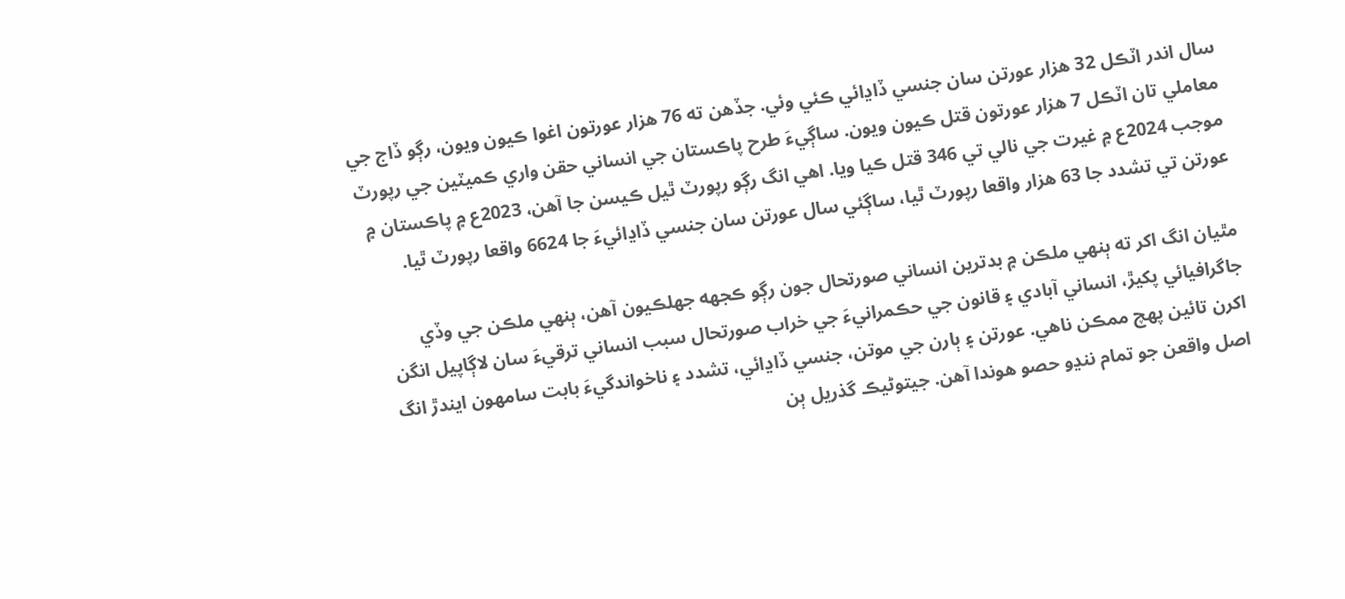سال اندر اٽڪل 32 هزار عورتن سان جنسي ڏاڍائي ڪئي وئي. جڏهن ته 76 هزار عورتون اغوا ڪيون ويون، رڳو ڏاج جي معاملي تان اٽڪل 7 هزار عورتون قتل ڪيون ويون. ساڳيءَ طرح پاڪستان جي انساني حقن واري ڪميٽين جي رپورٽ موجب 2024ع ۾ غيرت جي نالي تي 346 قتل ڪيا ويا. اهي انگ رڳو رپورٽ ٿيل ڪيسن جا آهن، 2023ع ۾ پاڪستان ۾ عورتن تي تشدد جا 63 هزار واقعا رپورٽ ٿيا، ساڳئي سال عورتن سان جنسي ڏاڍائيءَ جا 6624 واقعا رپورٽ ٿيا.

مٿيان انگ اکر ته ٻنهي ملڪن ۾ بدترين انساني صورتحال جون رڳو ڪجهه جهلڪيون آهن، ٻنهي ملڪن جي وڏي جاگرافيائي پکيڙ، انساني آبادي ۽ قانون جي حڪمرانيءَ جي خراب صورتحال سبب انساني ترقيءَ سان لاڳاپيل انگن اکرن تائين پهچ ممڪن ناهي. عورتن ۽ ٻارن جي موتن، جنسي ڏاڍائي، تشدد ۽ ناخواندگيءَ بابت سامهون ايندڙ انگ اصل واقعن جو تمام ننڍو حصو هوندا آهن. جيتوڻيڪ گذريل ٻن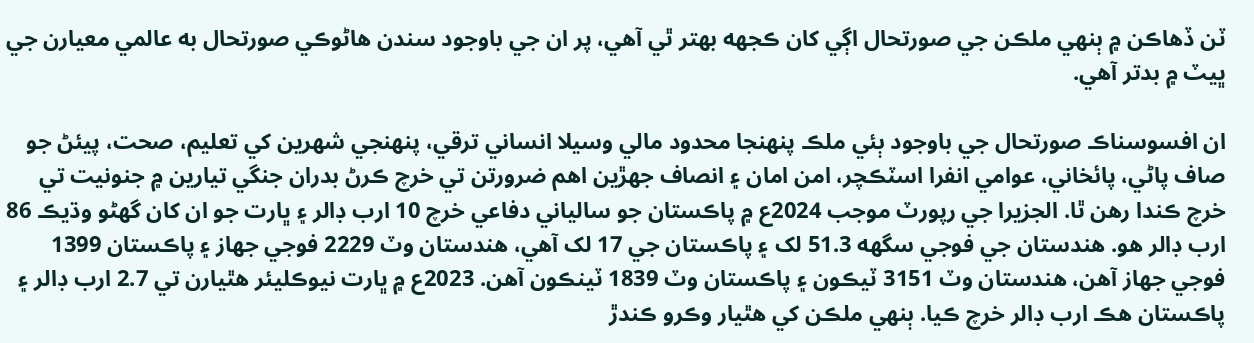ٽن ڏهاڪن ۾ ٻنهي ملڪن جي صورتحال اڳي کان ڪجهه بهتر ٿي آهي، پر ان جي باوجود سندن هاڻوڪي صورتحال به عالمي معيارن جي ڀيٽ ۾ بدتر آهي.

ان افسوسناڪ صورتحال جي باوجود ٻئي ملڪ پنهنجا محدود مالي وسيلا انساني ترقي، پنهنجي شهرين کي تعليم، صحت، پيئڻ جو صاف پاڻي، پائخاني، عوامي انفرا اسٽڪچر، امن امان ۽ انصاف جهڙين اهم ضرورتن تي خرچ ڪرڻ بدران جنگي تيارين ۾ جنونيت تي خرچ ڪندا رهن ٿا. الجزيرا جي رپورٽ موجب 2024ع ۾ پاڪستان جو سالياني دفاعي خرچ 10 ارب ڊالر ۽ ڀارت جو ان کان گهڻو وڌيڪ 86 ارب ڊالر هو. هندستان جي فوجي سگهه 51.3 لک ۽ پاڪستان جي 17 لک آهي، هندستان وٽ 2229 فوجي جهاز ۽ پاڪستان 1399 فوجي جهاز آهن، هندستان وٽ 3151 ٽيڪون ۽ پاڪستان وٽ 1839 ٽينڪون آهن. 2023ع ۾ ڀارت نيوڪليئر هٿيارن تي 2.7 ارب ڊالر ۽ پاڪستان هڪ ارب ڊالر خرچ ڪيا. ٻنهي ملڪن کي هٿيار وڪرو ڪندڙ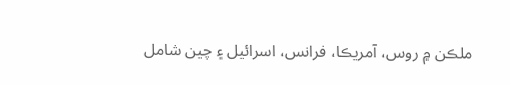ملڪن ۾ روس، آمريڪا، فرانس، اسرائيل ۽ چين شامل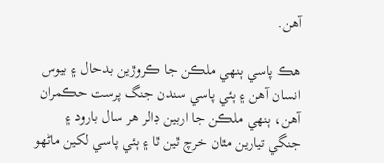آهن.

هڪ پاسي ٻنهي ملڪن جا ڪروڙين بدحال ۽ بيوس انسان آهن ۽ ٻئي پاسي سندن جنگ پرست حڪمران آهن، ٻنهي ملڪن جا اربين ڊالر هر سال بارود ۽ جنگي تيارين مٿان خرچ ٿين ٿا ۽ ٻئي پاسي لکين ماڻهو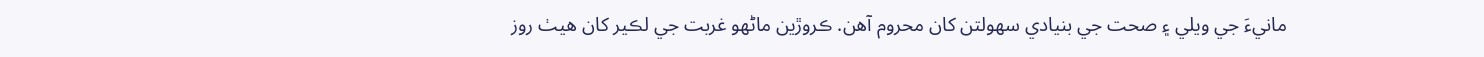مانيءَ جي ويلي ۽ صحت جي بنيادي سهولتن کان محروم آهن. ڪروڙين ماڻهو غربت جي لڪير کان هيٺ روز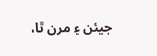جيئن ۽ مرن ٿا،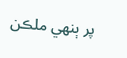پر ٻنهي ملڪن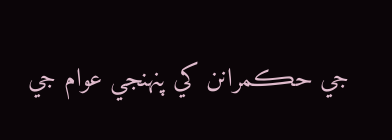جي حڪمرانن کي پنهنجي عوام جي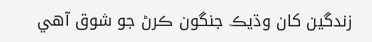زندگين کان وڌيڪ جنگون ڪرڻ جو شوق آهي